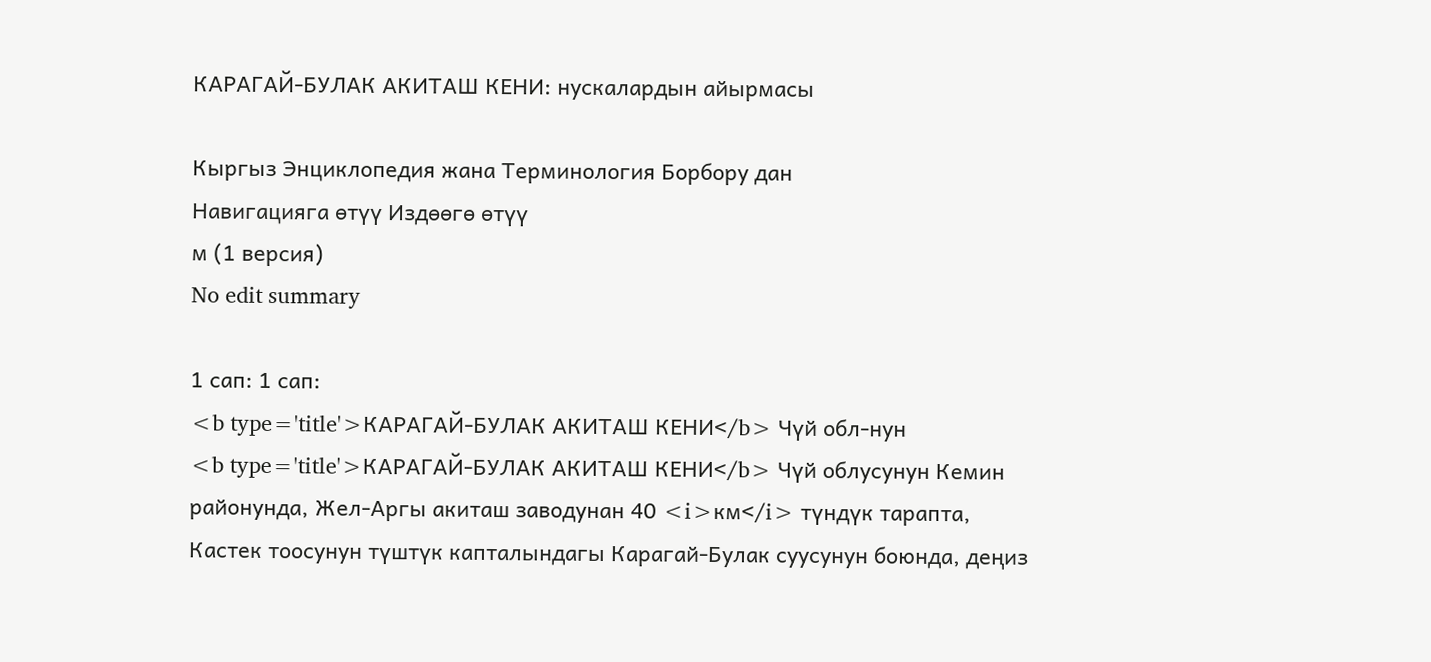КАРАГАЙ-БУЛАК АКИТАШ КЕНИ: нускалардын айырмасы

Кыргыз Энциклопедия жана Терминология Борбору дан
Навигацияга өтүү Издөөгө өтүү
м (1 версия)
No edit summary

1 сап: 1 сап:
<b type='title'>КАРАГАЙ-БУЛАК АКИТАШ КЕНИ</b> Чүй обл-нун
<b type='title'>КАРАГАЙ-БУЛАК АКИТАШ КЕНИ</b> Чүй облусунун Кемин районунда, Жел-Аргы акиташ заводунан 40 <i>км</i> түндүк тарапта, Кастек тоосунун түштүк капталындагы Карагай-Булак суусунун боюнда, деңиз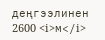деңгээлинен 2600 <i>м</i>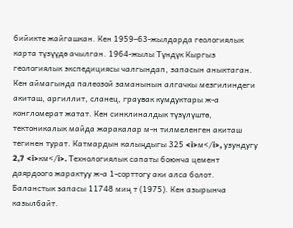бийикте жайгашкан. Кен 1959–63-жылдарда геологиялык карта түзүүдө ачылган. 1964-жылы Түндүк Кыргыз геологиялык экспедициясы чалгындап, запасын аныктаган. Кен аймагында палеозой заманынын алгачкы мезгилиндеги акиташ, аргиллит, сланец, граувак кумдуктары ж-а конгломерат жатат. Кен синклиналдык түзүлүштө, тектоникалык майда жаракалар м-н тилмеленген акиташ тегинен турат. Катмардын калыңдыгы 325 <i>м</i>, узундугу 2,7 <i>км</i>. Технологиялык сапаты боюнча цемент даярдоого жарактуу ж-а 1-сорттогу аки алса болот. Баланстык запасы 11748 миң т (1975). Кен азырынча казылбайт.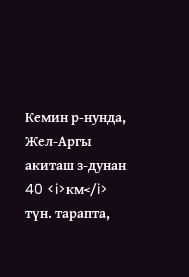Кемин р-нунда, Жел-Аргы акиташ з-дунан 40 <i>км</i> түн. тарапта,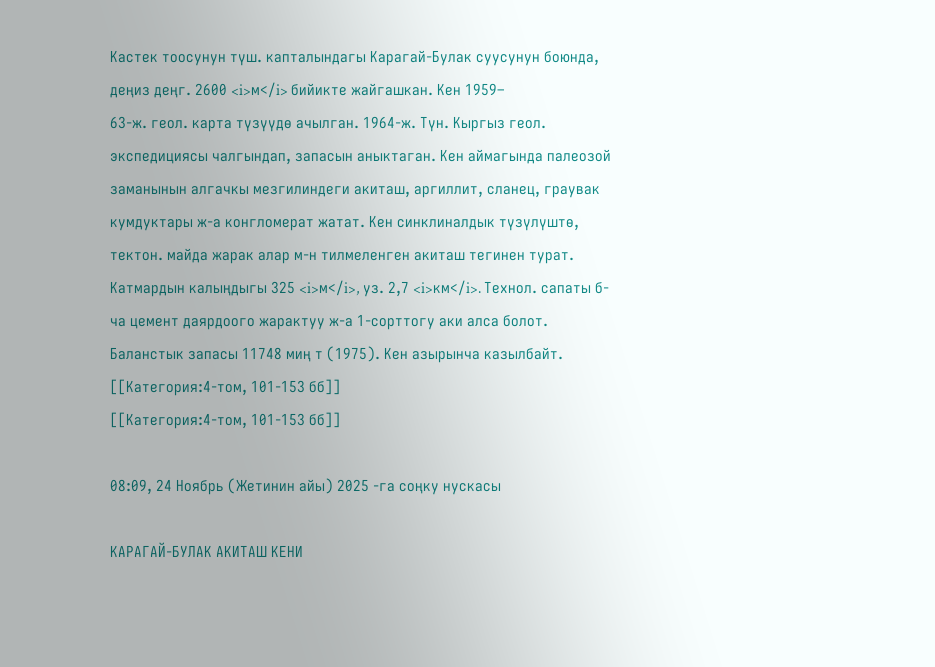Кастек тоосунун түш. капталындагы Карагай-Булак суусунун боюнда, деңиз деңг. 2600 <i>м</i> бийикте жайгашкан. Кен 1959–
63-ж. геол. карта түзүүдө ачылган. 1964-ж. Түн. Кыргыз геол. экспедициясы чалгындап, запасын аныктаган. Кен аймагында палеозой заманынын алгачкы мезгилиндеги акиташ, аргиллит, сланец, граувак кумдуктары ж-а конгломерат жатат. Кен синклиналдык түзүлүштө, тектон. майда жарак алар м-н тилмеленген акиташ тегинен турат. Катмардын калыңдыгы 325 <i>м</i>, уз. 2,7 <i>км</i>. Технол. сапаты б-ча цемент даярдоого жарактуу ж-а 1-сорттогу аки алса болот. Баланстык запасы 11748 миң т (1975). Кен азырынча казылбайт.
[[Категория:4-том, 101-153 бб]]
[[Категория:4-том, 101-153 бб]]

08:09, 24 Ноябрь (Жетинин айы) 2025 -га соңку нускасы

КАРАГАЙ-БУЛАК АКИТАШ КЕНИ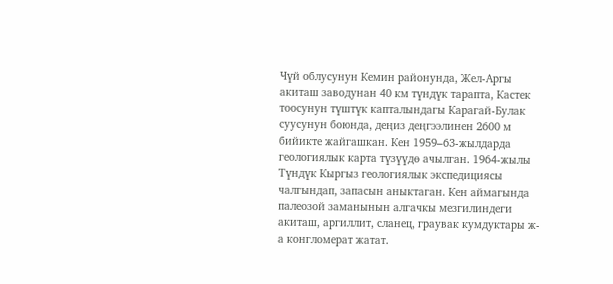Чүй облусунун Кемин районунда, Жел-Аргы акиташ заводунан 40 км түндүк тарапта, Кастек тоосунун түштүк капталындагы Карагай-Булак суусунун боюнда, деңиз деңгээлинен 2600 м бийикте жайгашкан. Кен 1959–63-жылдарда геологиялык карта түзүүдө ачылган. 1964-жылы Түндүк Кыргыз геологиялык экспедициясы чалгындап, запасын аныктаган. Кен аймагында палеозой заманынын алгачкы мезгилиндеги акиташ, аргиллит, сланец, граувак кумдуктары ж-а конгломерат жатат.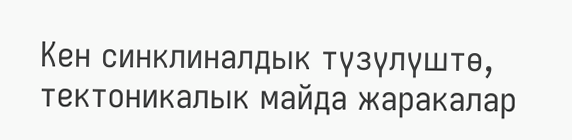Кен синклиналдык түзүлүштө, тектоникалык майда жаракалар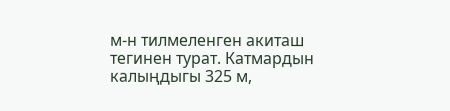м-н тилмеленген акиташ тегинен турат. Катмардын калыңдыгы 325 м,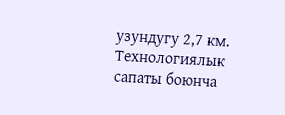узундугу 2,7 км. Технологиялык сапаты боюнча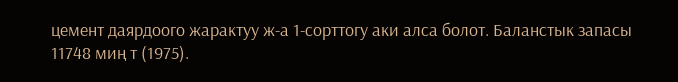цемент даярдоого жарактуу ж-а 1-сорттогу аки алса болот. Баланстык запасы 11748 миң т (1975).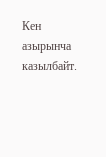Кен азырынча казылбайт.